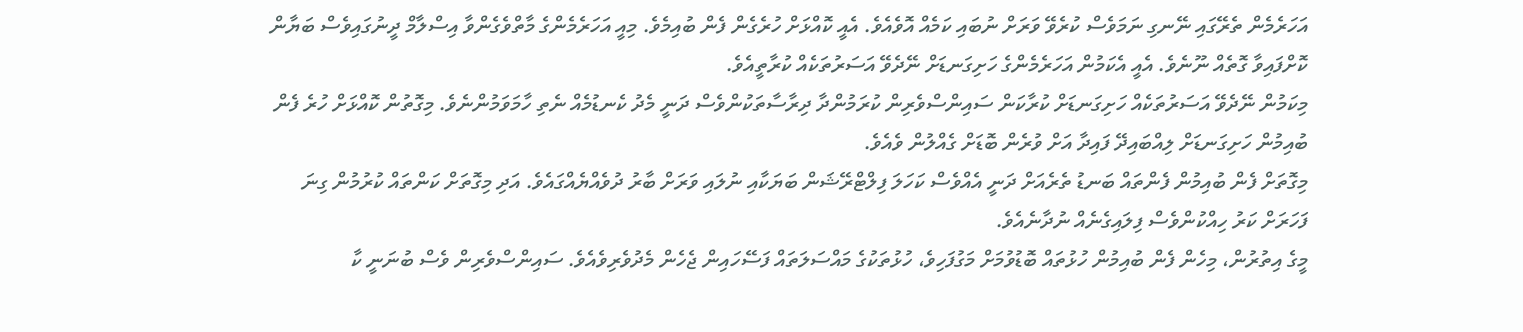އަހަރެމެން ތެރޭގައި ނޭނގި ނަމަވެސް ކުރެވޭ ވަރަށް ނުބައި ކަމެއް އޮވެއެވެ. އެއީ ކޮއްޅަށް ހުރެގެން ފެން ބުއިމެވެ. މިއީ އަހަރެމެންގެ މާތްވެގެންވާ އިސްލާމް ދީނުގައިވެސް ބަޔާން ކޮށްފައިވާ ގޮތެއް ނޫނެވެ. އެއީ އެކަމުން އަހަރެމެންގެ ހަށިގަނޑަށް ނޭދެވޭ އަސަރުތަކެއް ކުރާތީއެވެ.
މިކަމުން ނޭދެވޭ އަސަރުތަކެއް ހަށިގަނޑަށް ކުރާކަން ސައިންސްވެރިން ކުރަމުންދާ ދިރާސާތަކުންވެސް ދަނީ މެދު ކެނޑުމެއް ނެތި ހާމަވަމުންނެވެ. މިގޮތުން ކޮއްޅަށް ހުރެ ފެން ބުއިމުން ހަށިގަނޑަށް ލިއްބައިދޭ ފައިދާ އަށް ވުރެން ބޮޑަށް ގެއްލުން ވެއެވެ.
މިގޮތަށް ފެން ބުއިމުން ފެންތައް ބަނޑު ތެރެއަށް ދަނީ އެއްވެސް ކަހަލަ ފިލްޓްރޭޝަން ބަޔަކާއި ނުލައި ވަރަށް ބާރު ދުވެއްޔެއްގައެވެ. އަދި މިގޮތަށް ކަންތައް ކުރުމުން ގިނަ ފަހަރަށް ކަރު ހިއްކުންވެސް ފިލައިގެނެއް ނުދާނެއެވެ.
މީގެ އިތުރުން، މިހެން ފެން ބުއިމުން ހުޅުތައް ބޮޑުވުމަށް މަގުފަހިވެ، ހުޅުތަކުގެ މައްސަލަތައް ފަސޭހައިން ޖެހެން މެދުވެރިވެއެވެ. ސައިންސްވެރިން ވެސް ބުނަނީ ކާ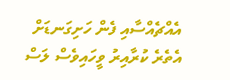އެއްޗެއްސާއި ފެން ހަށިގަނޑަށް އެތެރެ ކުރާއިރު ވީހައިވެސް ލަސް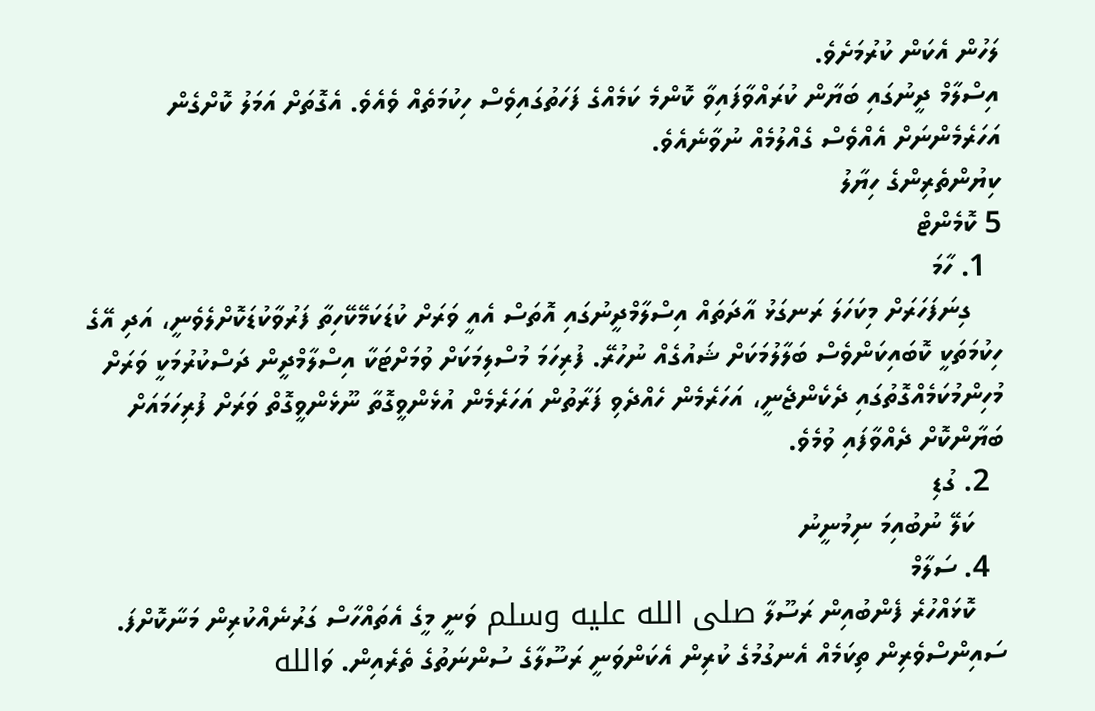ލަހުން އެކަން ކުރުމަށެވެ.
އިސްލާމް ދީނުގައި ބަޔާން ކުރައްވާފައިވާ ކޮންމެ ކަމެއްގެ ފަހަތުގައިވެސް ހިކުމަތެއް ވެއެވެ. އެގޮތަށް އަމަލު ކޮށްގެން އަހަރެމެންނަށް އެއްވެސް ގެއްލުމެއް ނުވާނެއެވެ.
ކިޔުންތެރިންގެ ހިޔާލު
5 ކޮމެންޓް
  1. ހާމަ
    ގިނަފަހަރަށް މިކަހަލަ ރަނގަޅު އާދަތައް އިސްލާމްދީނުގައި އޮތަސް އެއީ ވަރަށް ކުޑަކަމޭކޭހިތާ ފަރުވާކުޑަކޮށްލެވެނީ، އަދި އޭގެ ހިކުމަތަކީ ކޮބައިކަންވެސް ބަލާލުމަކަށް ޝައުގެއް ނުހުރޭ. ފުރިހަމަ މުސްލިމަކަށް ވުމަށްޓަކާ އިސްލާމްދީން ދަސްކުރުމަކީ ވަރަށް މުހިންމުކަމެއްގޮތުގައި ދެކެންޖެނީ، އަހަރެމެން ހެއްދެވި ފަރާތުން އަހަރެމެން އުޅެންވީގޮތާ ނޫޅެންވީގޮތް ވަރަށް ފުރިހަމައަށް ބަޔާންކޮށް ދެއްވާފައި ވުމެވެ.
  2. ގުޑި
    ކަލޭ ނުބުއިމަ ނިމުނީނު
  4. ސަލާމް
    ކޮޅައްހުރެ ފެންބުއިން ރަސޫލާ صلى الله عليه وسلم ވަނީ މީގެ އެތައްހާސް ގަރުނެއްކުރިން މަނާކޮށްފަ. ސައިންސްވެރިން ތިކަމެއް އެނގުމުގެ ކުރިން އެކަންވަނީ ރަސޫލާގެ ސުންނަތުގެ ތެރެއިން. ވަالله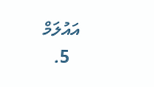އައުލަމް
  5.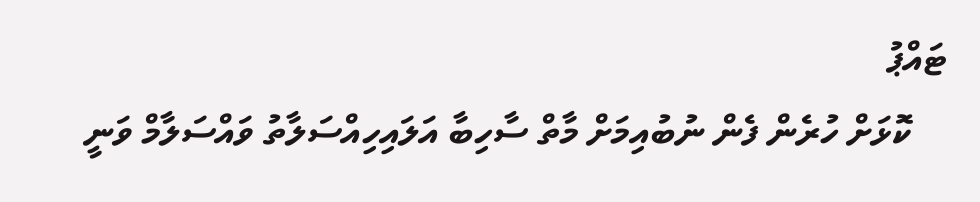ޓައްޕު
    ކޮޅަށް ހުރެން ފެން ނުބުއިމަށް މާތް ސާހިބާ އަލައިހިއްސަލާތު ވައްސަލާމް ވަނީ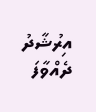އިރުޝާދު ދެއްވާފަ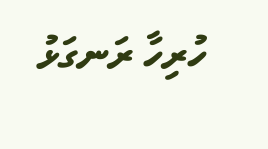ހުރިހާ ރަނގަޅު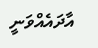އާދައެއްވަނީ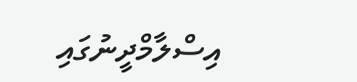އިސްލާމްދީނުގައި